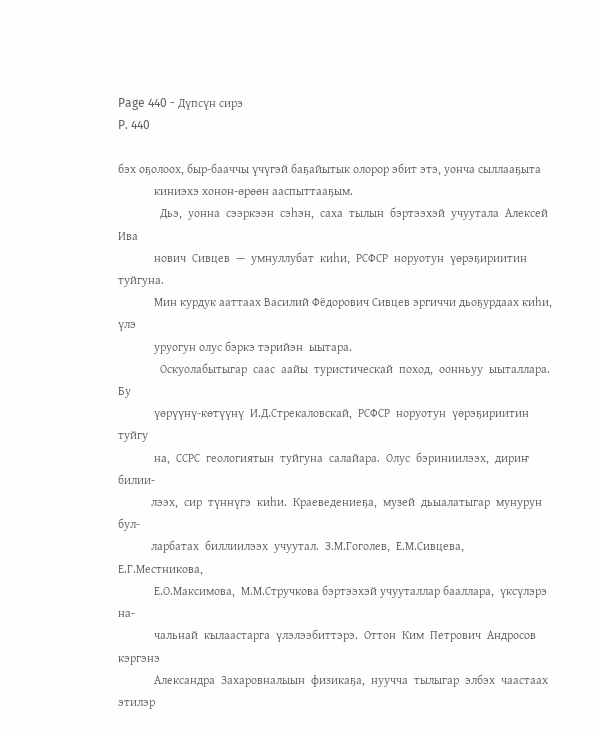Page 440 - Дүпсүн сирэ
P. 440

бэх оҕолоох, быр-бааччы үчүгэй баҕайытык олорор эбит этэ, уонча сыллааҕыта
            киниэхэ хонон-өрөөн ааспыттааҕым.
              Дьэ,  уонна  сээркээн  сэһэн,  саха  тылын  бэртээхэй  учуутала  Алексей  Ива
            нович  Сивцев  —  умнуллубат  киһи,  РСФСР  норуотун  үөрэҕириитин  туйгуна.
            Мин курдук ааттаах Василий Фёдорович Сивцев эргиччи дьоҕурдаах киһи, үлэ
            уруогун олус бэркэ тэрийэн  ыытара.
              Оскуолабытыгар  саас  аайы  туристическай  поход,  оонньуу  ыыталлара.  Бу
            үөрүүнү-көтүүнү  И.Д.Стрекаловскай,  РСФСР  норуотун  үөрэҕириитин туйгу
            на,  ССРС  геологиятын  туйгуна  салайара.  Олус  бэриниилээх,  дириҥ  билии-
           лээх,  сир  түннүгэ  киһи.  Краеведениеҕа,  музей  дьыалатыгар  мунурун  бул-
           ларбатах  биллиилээх  учуутал.  З.М.Гоголев,  Е.М.Сивцева,  Е.Г.Местникова,
            Е.О.Максимова,  М.М.Стручкова бэртээхэй учууталлар бааллара,  үксүлэрэ на-
            чальнай  кылаастарга  үлэлээбиттэрэ.  Оттон  Ким  Петрович  Андросов  кэргэнэ
            Александра  Захаровналыын  физикаҕа,  нуучча  тылыгар  элбэх  чаастаах  этилэр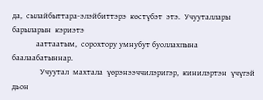да,  сылайбыттара-элэйбиттэрэ  көстүбэт  этэ.  Учууталлары  барыларын  кэриэтэ
            ааттаатым,  сорохтору умнубут буоллахпына баалаабатыннар.
              Учуутал  махтала  үөрэнээччилэригэр,  кинилэртэн  үчүгэй  дьон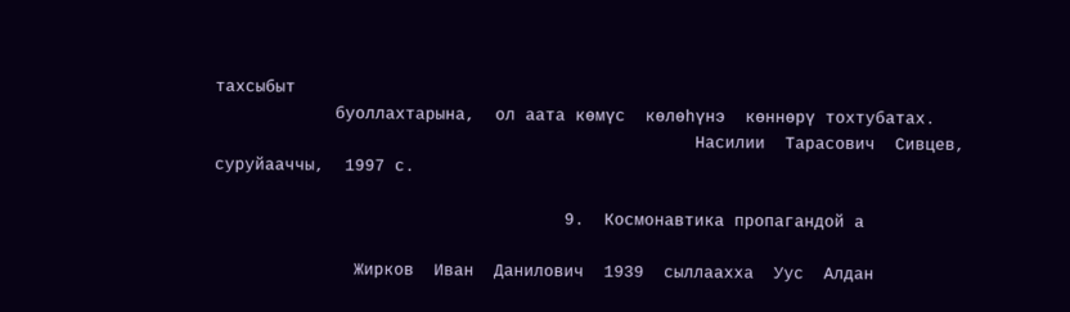тахсыбыт
            буоллахтарына,  ол аата көмүс  көлөһүнэ  көннөрү тохтубатах.
                                                Насилии  Тарасович  Сивцев,  суруйааччы,  1997 с.

                                   9.  Космонавтика пропагандой а

              Жирков  Иван  Данилович  1939  сыллаахха  Уус  Алдан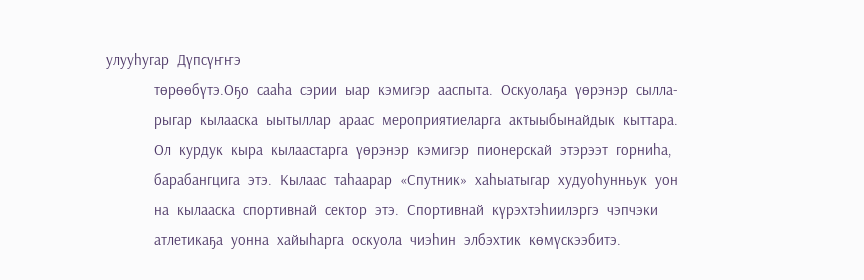улууһугар  Дүпсүҥҥэ
            төрөөбүтэ.Оҕо  сааһа  сэрии  ыар  кэмигэр  ааспыта.  Оскуолаҕа  үөрэнэр  сылла-
            рыгар  кылааска  ыытыллар  араас  мероприятиеларга  актыыбынайдык  кыттара.
            Ол  курдук  кыра  кылаастарга  үөрэнэр  кэмигэр  пионерскай  этэрээт  горниһа,
            барабангцига  этэ.  Кылаас  таһаарар  «Спутник»  хаһыатыгар  худуоһунньук  уон
            на  кылааска  спортивнай  сектор  этэ.  Спортивнай  күрэхтэһиилэргэ  чэпчэки
            атлетикаҕа  уонна  хайыһарга  оскуола  чиэһин  элбэхтик  көмүскээбитэ.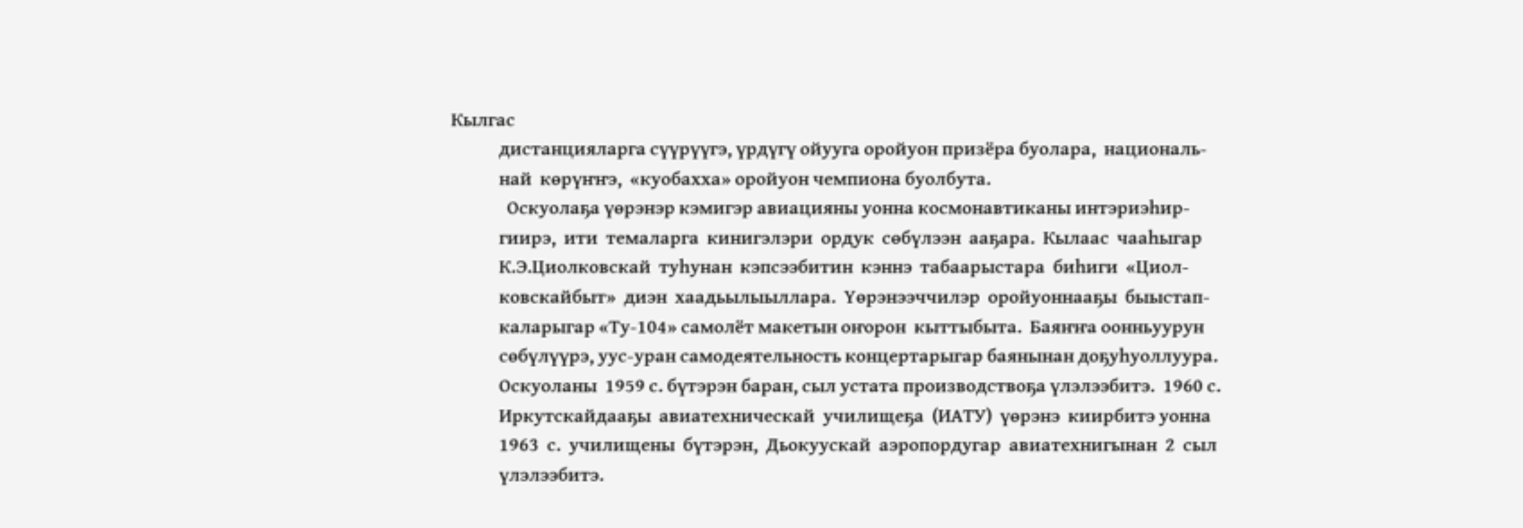Кылгас
            дистанцияларга сүүрүүгэ, үрдүгү ойууга оройуон призёра буолара,  националь-
            най  көрүҥҥэ,  «куобахха» оройуон чемпиона буолбута.
              Оскуолаҕа үөрэнэр кэмигэр авиацияны уонна космонавтиканы интэриэһир-
            гиирэ,  ити  темаларга  кинигэлэри  ордук  сөбүлээн  ааҕара.  Кылаас  чааһыгар
            К.Э.Циолковскай  туһунан  кэпсээбитин  кэннэ  табаарыстара  биһиги  «Циол-
            ковскайбыт»  диэн  хаадьылыыллара.  Үөрэнээччилэр  оройуоннааҕы  быыстап-
            каларыгар «Ту-104» самолёт макетын оҥорон  кыттыбыта.  Баяҥҥа оонньуурун
            сөбүлүүрэ, уус-уран самодеятельность концертарыгар баянынан доҕуһуоллуура.
            Оскуоланы  1959 с. бүтэрэн баран, сыл устата производствоҕа үлэлээбитэ.  1960 с.
            Иркутскайдааҕы  авиатехническай  училищеҕа  (ИАТУ)  үөрэнэ  киирбитэ уонна
            1963  с.  училищены  бүтэрэн,  Дьокуускай  аэропордугар  авиатехнигынан  2  сыл
            үлэлээбитэ.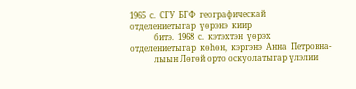1965  с.  СГУ  БГФ  географическай  отделениетыгар  үөрэнэ  киир
            битэ.  1968  с.  кэтэхтэн  үөрэх  отделениетыгар  көһөн,  кэргэнэ  Анна  Петровна-
            лыын Лөгөй орто оскуолатыгар үлэлии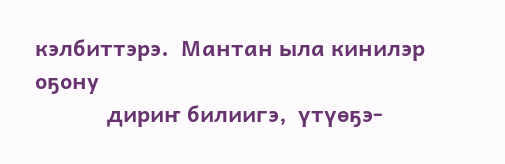кэлбиттэрэ.  Мантан ыла кинилэр оҕону
            дириҥ билиигэ,  үтүөҕэ-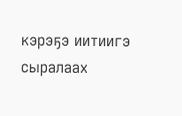кэрэҕэ иитиигэ сыралаах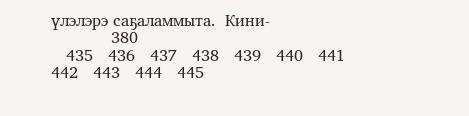үлэлэрэ саҕаламмыта.  Кини-
            380
   435   436   437   438   439   440   441   442   443   444   445